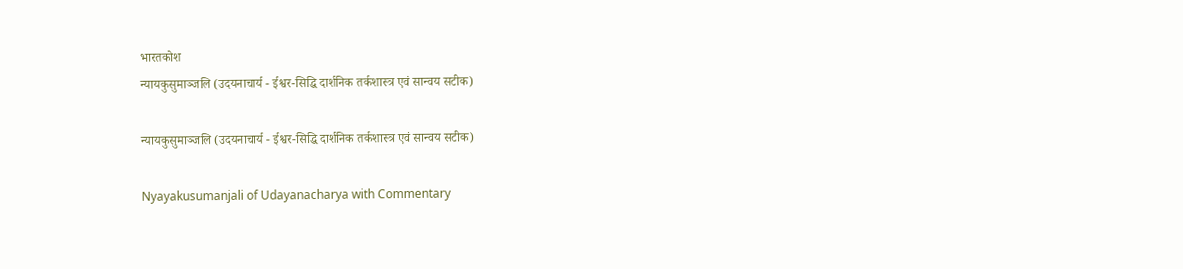भारतकोश
न्यायकुसुमाञ्जलि (उदयनाचार्य - ईश्वर-सिद्धि दार्शनिक तर्कशास्त्र एवं सान्वय सटीक)

न्यायकुसुमाञ्जलि (उदयनाचार्य - ईश्वर-सिद्धि दार्शनिक तर्कशास्त्र एवं सान्वय सटीक)

Nyayakusumanjali of Udayanacharya with Commentary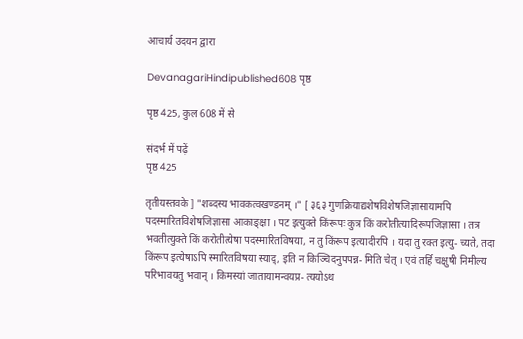आचार्य उदयन द्वारा

DevanagariHindipublished608 पृष्ठ

पृष्ठ 425, कुल 608 में से

संदर्भ में पढ़ें
पृष्ठ 425

तृतीयस्तवके ] "शब्दस्य भावकत्वखण्डनम् ।" [ ३६३ गुणक्रियाद्यशेषविशेषजिज्ञासायामपि पदस्मारितविशेषजिज्ञासा आकाङ्क्षा । पट इत्युक्ते किंरूपः कुत्र किं करोतीत्यादिरूपजिज्ञासा । तत्र भवतीत्युक्ते किं करोतीत्येषा पदस्मारितविषया, न तु किंरूप इत्यादीरपि । यदा तु रक्त इत्यु- च्यते, तदा किंरूप इत्येषाऽपि स्मारितविषया स्याद्, इति न किञ्चिदनुपपन्न- मिति चेत् । एवं तर्हि चक्षुषी निमील्य परिभावयतु भवान् । किमस्यां जातायामन्वयप्र- त्ययोऽथ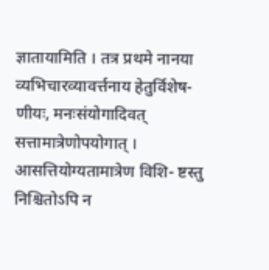ज्ञातायामिति । तत्र प्रथमे नानया व्यभिचारव्यावर्त्तनाय हेतुर्विशेष- णीयः, मनःसंयोगादिवत् सत्तामात्रेणोपयोगात् । आसत्तियोग्यतामात्रेण विशि- ष्टस्तु निश्चितोऽपि न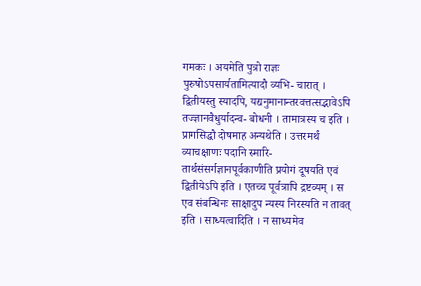गमकः । अयमेति पुत्रो राज्ञः पुरुषोऽपसार्यतामित्यादौ व्यभि- चारात् । द्वितीयस्तु स्यादपि, यद्यनुमानान्तरवत्तत्सद्भावेऽपि तज्ज्ञानवैधुर्यादन्व- बोधनी । तामात्रस्य च इति । प्रागसिद्धौ दोषमाह अन्यथेति । उत्तरमर्थं व्याचक्षाणः पदानि स्मारि- तार्थसंसर्गज्ञानपूर्वकाणीति प्रयोगं दूषयति एवं द्वितीयेऽपि इति । एतच्च पूर्वत्रापि द्रष्टव्यम् । स एव संबन्धिनः साक्षादुप न्यस्य निरस्यति न तावत् इति । साध्यत्वादिति । न साध्यमेव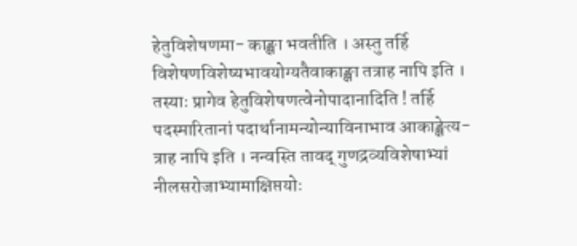हेतुविशेषणमा- काङ्क्षा भवतीति । अस्तु तर्हि विशेषणविशेष्यभावयोग्यतैवाकाङ्क्षा तत्राह नापि इति । तस्याः प्रागेव हेतुविशेषणत्वेनोपादानादिति ! तर्हि पदस्मारितानां पदार्थानामन्योन्याविनाभाव आकाङ्क्षेत्य- त्राह नापि इति । नन्वस्ति तावद् गुणद्रव्यविशेषाभ्यां नीलसरोजाभ्यामाक्षिप्तयोः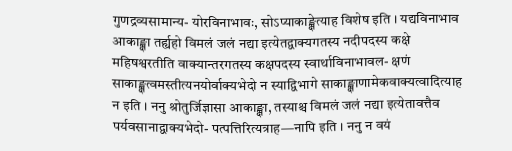गुणद्रव्यसामान्य- योरविनाभावः, सोऽप्याकाङ्क्षेत्याह विशेष इति । यद्यविनाभाव आकाङ्क्षा तर्ह्यहो विमलं जलं नद्या इत्येतद्वाक्यगतस्य नदीपदस्य कक्षे महिषश्वरतीति वाक्यान्तरगतस्य कक्षपदस्य स्वार्थाविनाभावल- क्षणं साकाङ्क्षत्वमस्तीत्यनयोर्वाक्यभेदो न स्याद्विभागे साकाङ्क्षाणामेकवाक्यत्वादित्याह न इति । ननु श्रोतुर्जिज्ञासा आकाङ्क्षा, तस्याश्च विमलं जलं नद्या इत्येतावत्तैव पर्यवसानाद्वाक्यभेदो- पत्पत्तिरित्यत्राह—नापि इति । ननु न वयं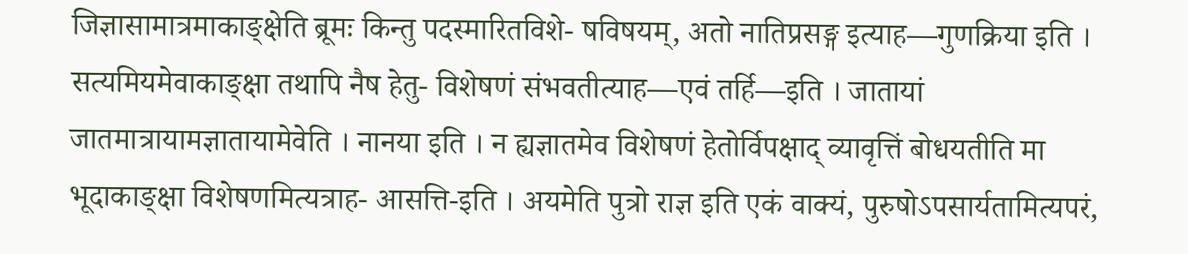जिज्ञासामात्रमाकाङ्क्षेति ब्रूमः किन्तु पदस्मारितविशे- षविषयम्, अतो नातिप्रसङ्ग इत्याह—गुणक्रिया इति । सत्यमियमेवाकाङ्क्षा तथापि नैष हेतु- विशेषणं संभवतीत्याह—एवं तर्हि—इति । जातायां जातमात्रायामज्ञातायामेवेति । नानया इति । न ह्यज्ञातमेव विशेषणं हेतोर्विपक्षाद् व्यावृत्तिं बोधयतीति मा भूदाकाङ्क्षा विशेषणमित्यत्राह- आसत्ति-इति । अयमेति पुत्रो राज्ञ इति एकं वाक्यं, पुरुषोऽपसार्यतामित्यपरं,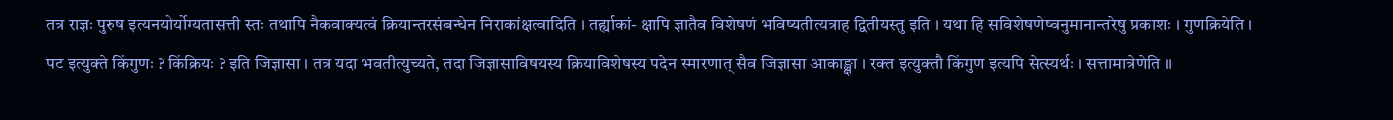तत्र राज्ञः पुरुष इत्यनयोर्योग्यतासत्ती स्तः तथापि नैकवाक्यत्वं क्रियान्तरसंबन्धेन निराकांक्षत्वादिति । तर्ह्याकां- क्षापि ज्ञातैव विशेषणं भविष्यतीत्यत्राह द्वितीयस्तु इति । यथा हि सविशेषणेष्वनुमानान्तरेषु प्रकाशः । गुणक्रियेति । पट इत्युक्ते किंगुणः ? किंक्रियः ? इति जिज्ञासा । तत्र यदा भवतीत्युच्यते, तदा जिज्ञासाविषयस्य क्रियाविशेषस्य पदेन स्मारणात् सैव जिज्ञासा आकाङ्क्षा । रक्त इत्युक्तौ किंगुण इत्यपि सेत्स्यर्थः । सत्तामात्रेणेति ॥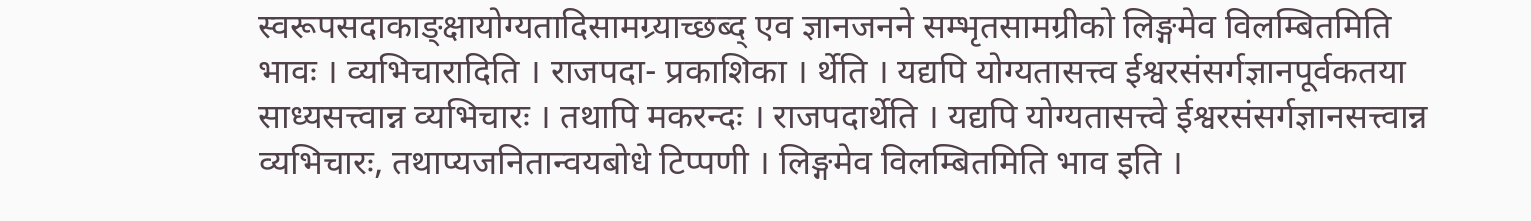स्वरूपसदाकाङ्क्षायोग्यतादिसामग्र्याच्छब्द् एव ज्ञानजनने सम्भृतसामग्रीको लिङ्गमेव विलम्बितमिति भावः । व्यभिचारादिति । राजपदा- प्रकाशिका । र्थेति । यद्यपि योग्यतासत्त्व ईश्वरसंसर्गज्ञानपूर्वकतया साध्यसत्त्वान्न व्यभिचारः । तथापि मकरन्दः । राजपदार्थेति । यद्यपि योग्यतासत्त्वे ईश्वरसंसर्गज्ञानसत्त्वान्न व्यभिचारः, तथाप्यजनितान्वयबोधे टिप्पणी । लिङ्गमेव विलम्बितमिति भाव इति ।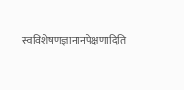स्वविशेषणज्ञानानपेक्षणादिति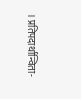। प्रतिपदार्थान्विता-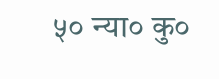५० न्या० कु०